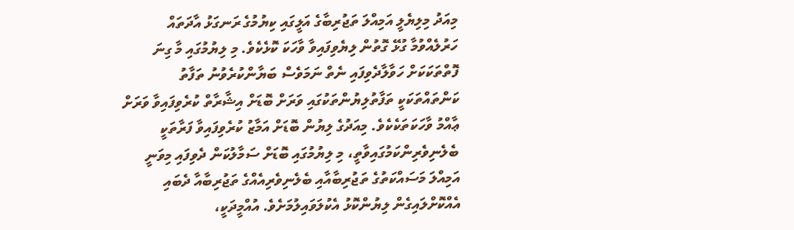މިއަދު މިލިޔެލީ އަމިއްލަ ތަޖުރިބާގެ އަލީގައި ކިޔުމުގެ ރަނގަޅު އާދަތައް ހަރުލެއްވުމާ ގުޅޭ ގޮތުން ލިޔެވިފައިވާ ވާހަކަ ކޮޅެކެވެ. މި ލިޔުމުގައި މާ ގިނަ ފޮތްތަކަކަށް ހަވާލާދެވިފައި ނެތް ނަމަވެސް ބަޔާންކުރެވުނު ތަފާތު ކަންތައްތަކަކީ ތަފާތުލިޔުންތަކުގައި ވަރަށް ބޮޑަށް އިޝާރާތް ކުރެވިފައިވާ ވަރަށް ޢާއްމު ވާހަކަތަކެކެވެ. މިއަދުގެ ލިޔުން ބޮޑަށް އަމާޒު ކުރެވިފައިވާ ފަރާތަކީ ބެލެނިވެރިންކަމުގައިވާތީ، މި ލިޔުމުގައި ބޮޑަށް ސަމާލުކަން ދެވިފައި މިވަނީ އަމިއްލަ މަސައްކަތުގެ ތަޖުރިބާއާއި ބެލެނިވެރިއެއްގެ ތަޖުރިބާއާ ދެބައި އެއްކޮށްލައިގެން ލިޔުންކޮޅު އެކުލަވައިލުމަށެވެ. އުއްމީދަކީ،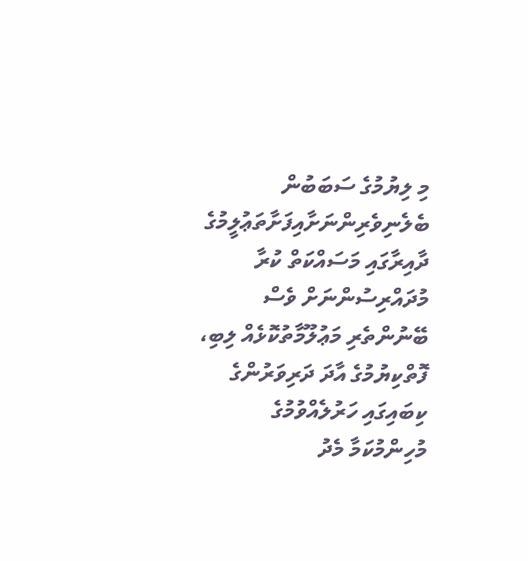މި ލިޔުމުގެ ސަބަބުން ބެލެނިވެރިންނަށާއިފަށާތަޢުލީމުގެ ދާއިރާގައި މަސައްކަތް ކުރާ މުދައްރިސުންނަށް ވެސް ބޭނުންތެރި މަޢުލޫމާތުކޮޅެއް ލިބި، ފޮތްކިޔުމުގެ އާދަ ދަރިވަރުންގެ ކިބައިގައި ހަރުލެއްވުމުގެ މުހިންމުކަމާ މެދު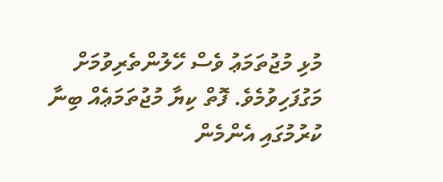މުޅި މުޖުތަމަޢު ވެސް ހޭލުންތެރިވުމަށް މަގުފަހިވުމެވެ. ފޮތް ކިޔާ މުޖުތަމަޢެއް ބިނާ ކުރުމުގައި އެންމެން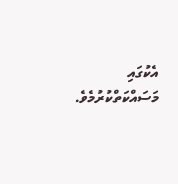އެކުގައި މަސައްކަތްކުރުމެވެ.